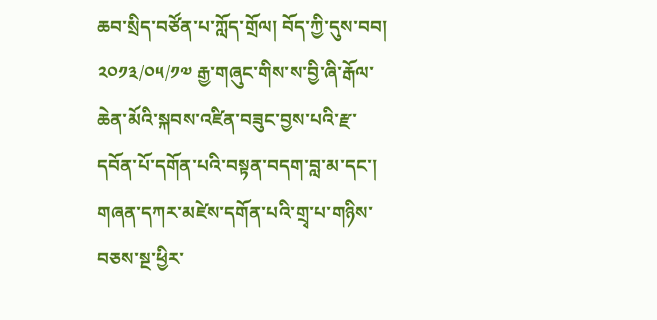ཆབ་སྲིད་བཙོན་པ་ཀློད་གྲོལ། བོད་ཀྱི་དུས་བབ། ༢༠༡༣/༠༥/༡༧ རྒྱ་གཞུང་གིས་ས་བྱི་ཞི་རྒོལ་ཆེན་མོའི་སྐབས་འཛིན་བཟུང་བྱས་པའི་རྫ་དབོན་པོ་དགོན་པའི་བསྟན་བདག་བླ་མ་དང་། གཞན་དཀར་མཛེས་དགོན་པའི་གྲྭ་པ་གཉིས་བཅས་སྔ་ཕྱིར་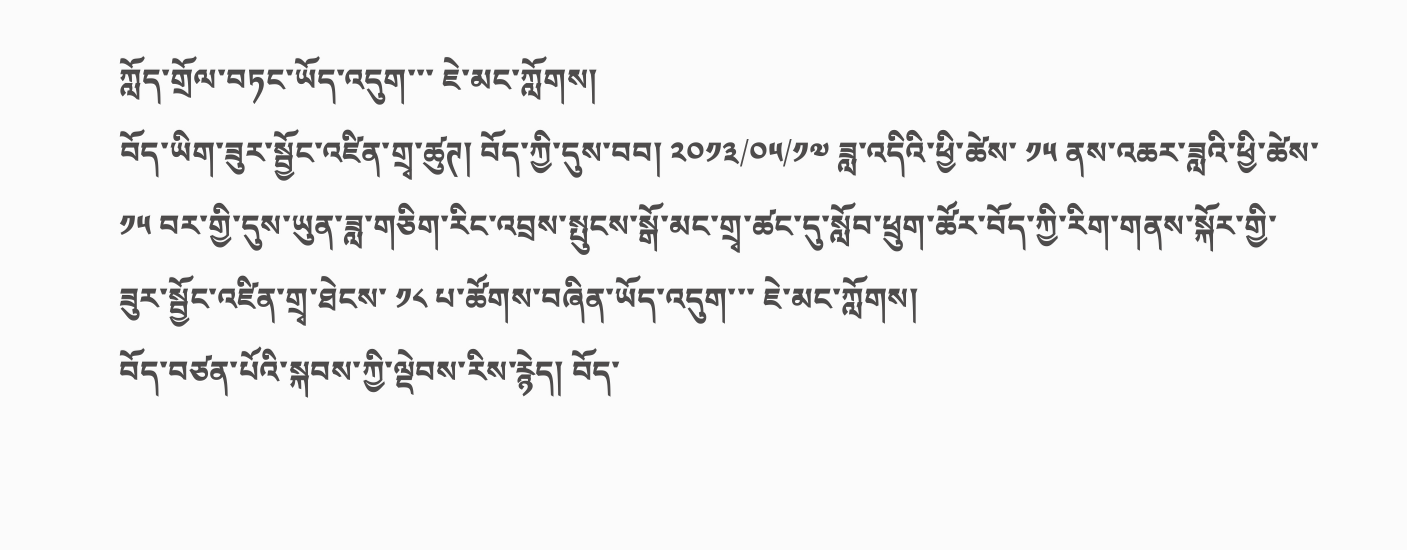ཀློད་གྲོལ་བཏང་ཡོད་འདུག་་་ ཇེ་མང་ཀློགས།
བོད་ཡིག་ཟུར་སྦྱོང་འཛིན་གྲྭ་ཚུཊ། བོད་ཀྱི་དུས་བབ། ༢༠༡༣/༠༥/༡༧ ཟླ་འདིའི་ཕྱི་ཚེས་ ༡༥ ནས་འཆར་ཟླའི་ཕྱི་ཚེས་ ༡༥ བར་གྱི་དུས་ཡུན་ཟླ་གཅིག་རིང་འབྲས་སྤུངས་སྒོ་མང་གྲྭ་ཚང་དུ་སློབ་ཕྲུག་ཚོར་བོད་ཀྱི་རིག་གནས་སྐོར་གྱི་ཟུར་སྦྱོང་འཛིན་གྲྭ་ཐེངས་ ༡༨ པ་ཚོགས་བཞིན་ཡོད་འདུག་་་ ཇེ་མང་ཀློགས།
བོད་བཙན་པོའི་སྐབས་ཀྱི་ལྡེབས་རིས་རྙེད། བོད་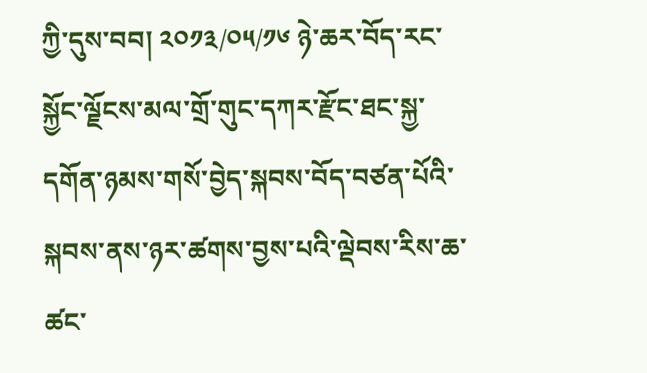ཀྱི་དུས་བབ། ༢༠༡༣/༠༥/༡༦ ཉེ་ཆར་བོད་རང་སྐྱོང་ལྗོངས་མལ་གྲོ་གུང་དཀར་རྫོང་ཐང་སྐྱ་དགོན་ཉམས་གསོ་བྱེད་སྐབས་བོད་བཙན་པོའི་སྐབས་ནས་ཉར་ཚགས་བྱས་པའི་ལྡེབས་རིས་ཆ་ཚང་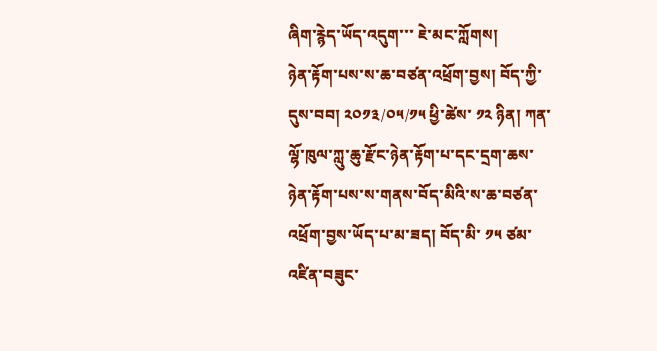ཞིག་རྙེད་ཡོད་འདུག་་་ ཇེ་མང་ཀློགས།
ཉེན་རྟོག་པས་ས་ཆ་བཙན་འཕྲོག་བྱས། བོད་ཀྱི་དུས་བབ། ༢༠༡༣/༠༥/༡༥ ཕྱི་ཚེས་ ༡༢ ཉིན། ཀན་ལྷོ་ཁུལ་ཀླུ་ཆུ་རྫོང་ཉེན་རྟོག་པ་དང་དྲག་ཆས་ཉེན་རྟོག་པས་ས་གནས་བོད་མིའི་ས་ཆ་བཙན་འཕྲོག་བྱས་ཡོད་པ་མ་ཟད། བོད་མི་ ༡༥ ཙམ་འཛིན་བཟུང་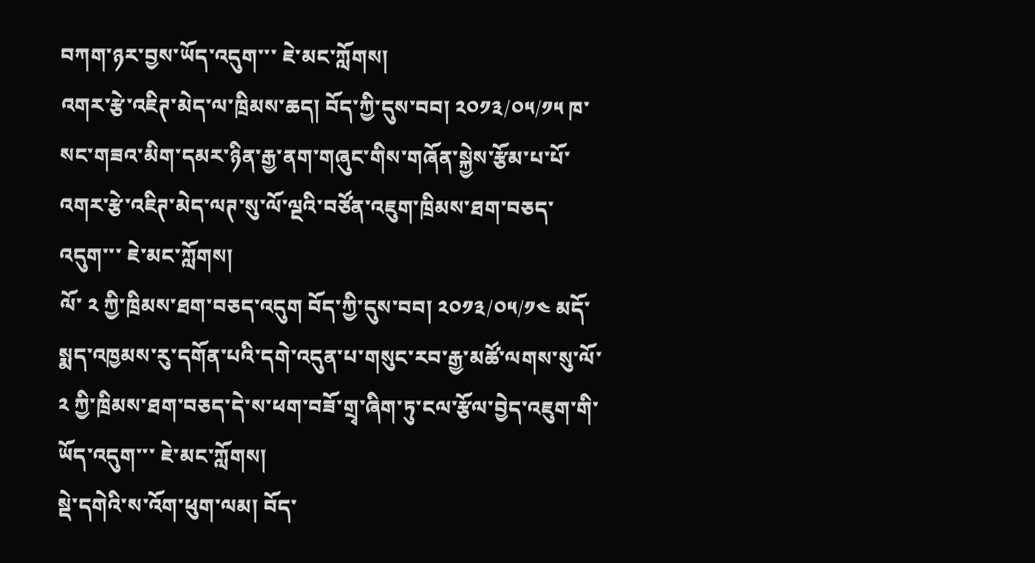བཀག་ཉར་བྱས་ཡོད་འདུག་་་ ཇེ་མང་ཀློགས།
འགར་རྩེ་འཇིཊ་མེད་ལ་ཁྲིམས་ཆད། བོད་ཀྱི་དུས་བབ། ༢༠༡༣/༠༥/༡༥ ཁ་སང་གཟའ་མིག་དམར་ཉིན་རྒྱ་ནག་གཞུང་གིས་གཞོན་སྐྱེས་རྩོམ་པ་པོ་འགར་རྩེ་འཇིཊ་མེད་ལཊ་སུ་ལོ་ལྔའི་བཙོན་འཇུག་ཁྲིམས་ཐག་བཅད་འདུག་་་ ཇེ་མང་ཀློགས།
ལོ་ ༢ ཀྱི་ཁྲིམས་ཐག་བཅད་འདུག བོད་ཀྱི་དུས་བབ། ༢༠༡༣/༠༥/༡༤ མདོ་སྨད་འཁྱམས་རུ་དགོན་པའི་དགེ་འདུན་པ་གསུང་རབ་རྒྱ་མཚོ་ལགས་སུ་ལོ་ ༢ ཀྱི་ཁྲིམས་ཐག་བཅད་དེ་ས་ཕག་བཟོ་གྲྭ་ཞིག་ཏུ་ངལ་རྩོལ་བྱེད་འཇུག་གི་ཡོད་འདུག་་་ ཇེ་མང་ཀློགས།
སྡེ་དགེའི་ས་འོག་ཕུག་ལམ། བོད་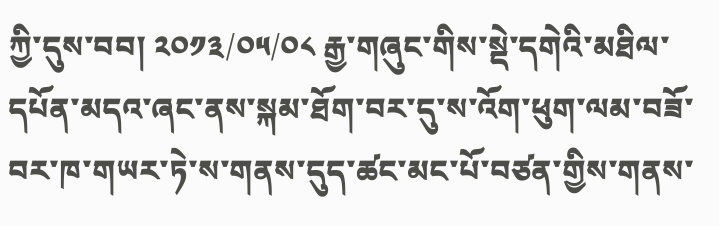ཀྱི་དུས་བབ། ༢༠༡༣/༠༥/༠༨ རྒྱ་གཞུང་གིས་སྡེ་དགེའི་མཐིལ་དཔོན་མདའ་ཞང་ནས་སྐམ་ཐོག་བར་དུ་ས་འོག་ཕུག་ལམ་བཟོ་བར་ཁ་གཡར་ཏེ་ས་གནས་དུད་ཚང་མང་པོ་བཙན་གྱིས་གནས་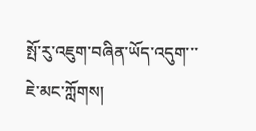སྤོ་རུ་འཇུག་བཞིན་ཡོད་འདུག་་་ ཇེ་མང་ཀློགས།